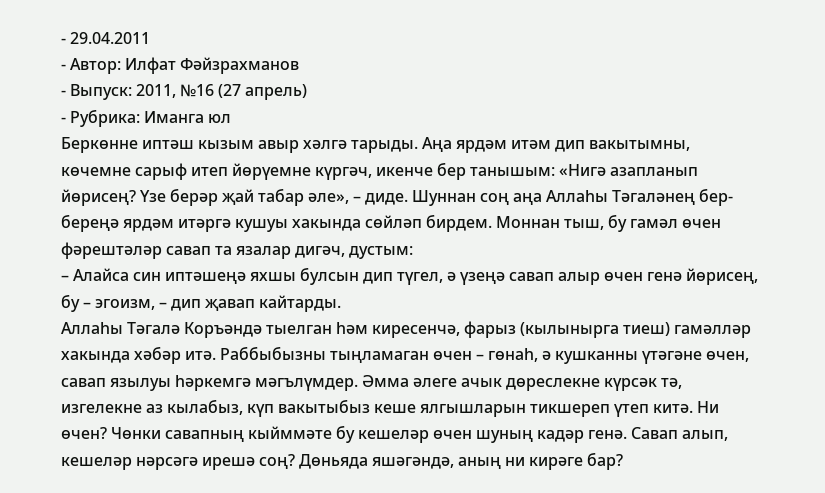- 29.04.2011
- Автор: Илфат Фәйзрахманов
- Выпуск: 2011, №16 (27 апрель)
- Рубрика: Иманга юл
Беркөнне иптәш кызым авыр хәлгә тарыды. Аңа ярдәм итәм дип вакытымны, көчемне сарыф итеп йөрүемне күргәч, икенче бер танышым: «Нигә азапланып йөрисең? Үзе берәр җай табар әле», – диде. Шуннан соң аңа Аллаһы Тәгаләнең бер-береңә ярдәм итәргә кушуы хакында сөйләп бирдем. Моннан тыш, бу гамәл өчен фәрештәләр савап та язалар дигәч, дустым:
– Алайса син иптәшеңә яхшы булсын дип түгел, ә үзеңә савап алыр өчен генә йөрисең, бу – эгоизм, – дип җавап кайтарды.
Аллаһы Тәгалә Коръәндә тыелган һәм киресенчә, фарыз (кылынырга тиеш) гамәлләр хакында хәбәр итә. Раббыбызны тыңламаган өчен – гөнаһ, ә кушканны үтәгәне өчен, савап язылуы һәркемгә мәгълүмдер. Әмма әлеге ачык дөреслекне күрсәк тә, изгелекне аз кылабыз, күп вакытыбыз кеше ялгышларын тикшереп үтеп китә. Ни өчен? Чөнки савапның кыйммәте бу кешеләр өчен шуның кадәр генә. Савап алып, кешеләр нәрсәгә ирешә соң? Дөньяда яшәгәндә, аның ни кирәге бар?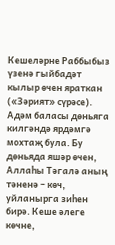Кешеләрне Раббыбыз үзенә гыйбадәт кылыр өчен яраткан («Зәрият» сүрәсе). Адәм баласы дөньяга килгәндә ярдәмгә мохтаҗ була. Бу дөньяда яшәр өчен, Аллаһы Тәгалә аның тәненә – көч, уйланырга зиһен бирә. Кеше әлеге көчне,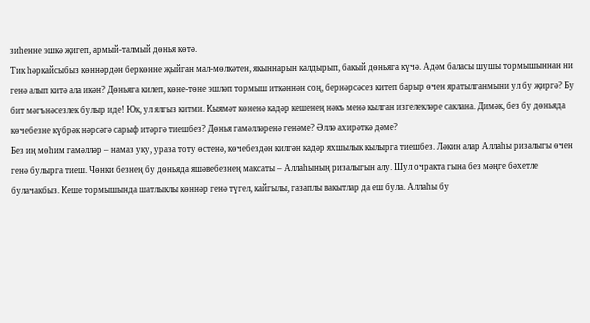зиһенне эшкә җигеп, армый-талмый дөнья көтә.
Тик һәркайсыбыз көннәрдән беркөнне җыйган мал-мөлкәтен, якыннарын калдырып, бакый дөньяга күчә. Адәм баласы шушы тормышыннан ни генә алып китә ала икән? Дөньяга килеп, көне-төне эшләп тормыш иткәннән соң, бернәрсәсез китеп барыр өчен яратылганмыни ул бу җиргә? Бу бит мәгънәсезлек булыр иде! Юк, ул ялгыз китми. Кыямәт көненә кадәр кешенең нәкъ менә кылган изгелекләре саклана. Димәк, без бу дөньяда көчебезне күбрәк нәрсәгә сарыф итәргә тиешбез? Дөнья гамәлләренә генәме? Әллә ахирәткә дәме?
Без иң мөһим гамәлләр – намаз уку, ураза тоту өстенә, көчебездән килгән кадәр яхшылык кылырга тиешбез. Ләкин алар Аллаһы ризалыгы өчен генә булырга тиеш. Чөнки безнең бу дөньяда яшәвебезнең максаты – Аллаһының ризалыгын алу. Шул очракта гына без мәңге бәхетле булачакбыз. Кеше тормышында шатлыклы көннәр генә түгел, кайгылы, газаплы вакытлар да еш була. Аллаһы бу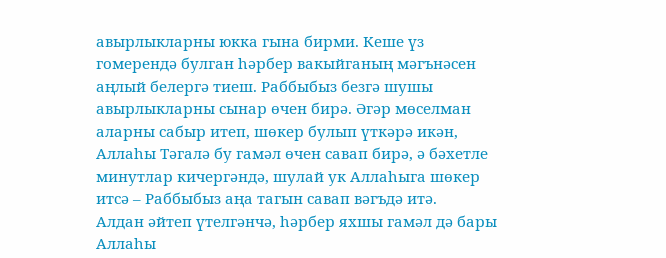авырлыкларны юкка гына бирми. Кеше үз гомерендә булган һәрбер вакыйганың мәгънәсен аңлый белергә тиеш. Раббыбыз безгә шушы авырлыкларны сынар өчен бирә. Әгәр мөселман аларны сабыр итеп, шөкер булып үткәрә икән, Аллаһы Тәгалә бу гамәл өчен савап бирә, ә бәхетле минутлар кичергәндә, шулай ук Аллаһыга шөкер итсә – Раббыбыз аңа тагын савап вәгъдә итә.
Алдан әйтеп үтелгәнчә, һәрбер яхшы гамәл дә бары Аллаһы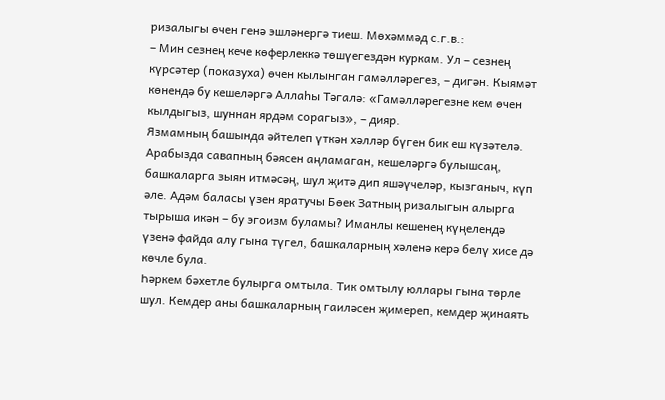ризалыгы өчен генә эшләнергә тиеш. Мөхәммәд с.г.в.:
– Мин сезнең кече көферлеккә төшүегездән куркам. Ул – сезнең күрсәтер (показуха) өчен кылынган гамәлләрегез, – дигән. Кыямәт көнендә бу кешеләргә Аллаһы Тәгалә: «Гамәлләрегезне кем өчен кылдыгыз, шуннан ярдәм сорагыз», – дияр.
Язмамның башында әйтелеп үткән хәлләр бүген бик еш күзәтелә. Арабызда савапның бәясен аңламаган, кешеләргә булышсаң, башкаларга зыян итмәсәң, шул җитә дип яшәүчеләр, кызганыч, күп әле. Адәм баласы үзен яратучы Бөек Затның ризалыгын алырга тырыша икән – бу эгоизм буламы? Иманлы кешенең күңелендә үзенә файда алу гына түгел, башкаларның хәленә керә белү хисе дә көчле була.
Һәркем бәхетле булырга омтыла. Тик омтылу юллары гына төрле шул. Кемдер аны башкаларның гаиләсен җимереп, кемдер җинаять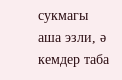сукмагы аша эзли, ә кемдер таба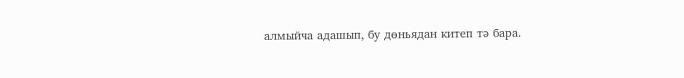алмыйча адашып, бу дөньядан китеп тә бара.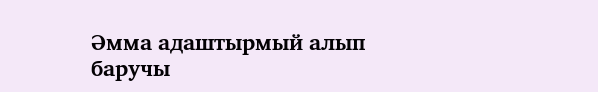Әмма адаштырмый алып баручы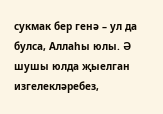сукмак бер генә – ул да булса, Аллаһы юлы. Ә шушы юлда җыелган изгелекләребез,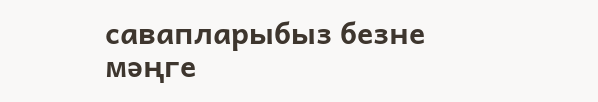савапларыбыз безне мәңге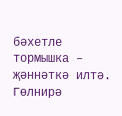бәхетле тормышка – җәннәткә илтә.
Гөлнирә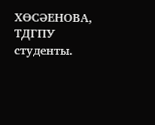ХӨСӘЕНОВА,
ТДГПУ студенты.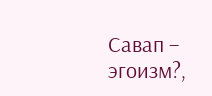Савап – эгоизм?,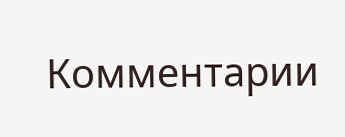Комментарии